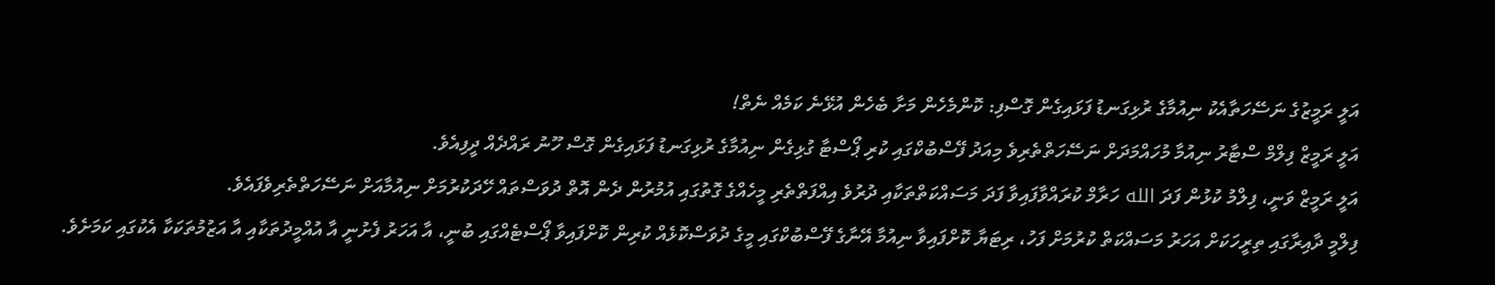އަލީ ރަމީޒުގެ ނަސޭހަތާއެކު ނިއުމާގެ ރުޅިގަނޑު ފަޅައިގެން ގޮސްފި: ކޮންމެހެން މަށާ ބެހެން އުޅޭނެ ކަމެއް ނެތް!
އަލީ ރަމީޒް ފިލްމް ސްޓާރު ނިއުމާ މުހައްމަދަށް ނަސޭހަތްތެރިވެ މިއަދު ފޭސްބުކްގައި ކުރި ޕޯސްޓާ ގުޅިގެން ނިއުމާގެ ރުޅިގަނޑު ފަޅައިގެން ގޮސް ހޫނު ރައްދެއް ދީފިއެވެ.
އަލީ ރަމީޒް ވަނީ، ފިލްމު ކުޅުން ފަދަ الله ހަރާމް ކުރައްވާފައިވާ ފަދަ މަސައްކަތްތަކާއި ދުރުވެ އިއްފަތްތެރި މީހެއްގެ ގޮތުގައި އުމުރުން ދެން އޮތް ދުވަސްތައް ހޭދަކުރުމަށް ނިއުމާއަށް ނަސޭހަތްތެރިވެފައެވެ.
ފިލްމީ ދާއިރާގައި ތިރީހަކަށް އަހަރު މަސައްކަތް ކުރުމަށް ފަހު، ރިޓަޔާ ކޮށްފައިވާ ނިއުމާ އޭނާގެ ފޭސްބުކްގައި މީގެ ދުވަސްކޮޅެއް ކުރިން ކޮށްފައިވާ ޕޯސްޓެއްގައި ބުނީ، އާ އަހަރު ފެށުނީ އާ އުއްމީދުތަކާއި އާ އަޒުމުތަކަކާ އެކުގައި ކަމަށެވެ.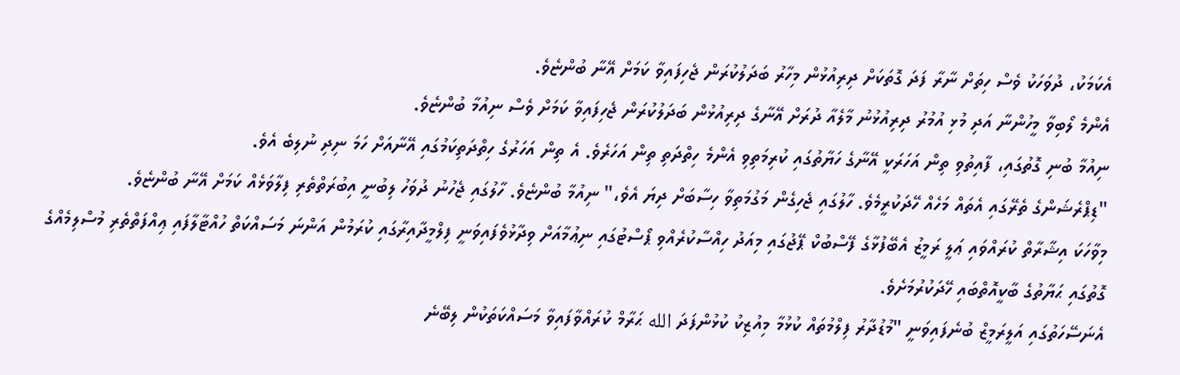އެކަމަކު، ދުވަހަކު ވެސް ހިތަށް ނާރާ ފަދަ ގޮތަކަށް ދިރިއުޅުން މިހާރު ބަދަލުކުރަން ޖެހިފައިވާ ކަމަށް އޭނާ ބުންޏެވެ.
އެންމެ ލޯބިވާ މީހުންނާ އަދި މުޅި އުމުރު ދިރިއުޅުނު މާލެއާ ދުރަށް އޭނާގެ ދިރިއުޅުން ބަދަލުކުރަން ޖެހިފައިވާ ކަމަށް ވެސް ނިއުމާ ބުންޏެވެ.
ނިއުމާ ބުނި ގޮތުގައި، ފާއިތުވި ތިން އަހަރަކީ އޭނާގެ ހަޔާތުގައި ކުރިމަތިވި އެންމެ ހިތްދަތި ތިން އަހަރެވެ. އެ ތިން އަހަރުގެ ހިތްދަތިކަމުގައި އޭނާއަށް ހަމަ ނިދި ނުލިބެ އެވެ.
"ޑިޕްރެޝަންގެ ތެރޭގައި އެތައް މަހެއް ހޭދަކުރީމެވެ. ހާލުގައި ޖެހިގެން މަގުމަތިވާ ހިސާބަށް ދިޔަ އެވެ،" ނިއުމާ ބުންޏެވެ. ހާލުގައި ޖެހުނު ދުވަހު ލިބުނީ އިބުރަތްތެރި ފިލާވަޅެއް ކަމަށް އޭނާ ބުންޏެވެ.
މިވާހަކަ އިޝާރާތް ކުރައްވައި ޢަލީ ރަމީޒު އެބޭފުޅާގެ ފޭސްބުކް ޕޭޖުގައި މިއަދު ހިއްސާކުރެއްވި ޕޯސްޓުގައި ނިޢުމާއަށް ވިދާޅުވެފައިވަނީ ފިލްމީދާއިރާގައި ކުރަމުން އަންނަ މަސައްކަތް ހުއްޓާލާފައި ޢިއްފަތްތެރި މުސްލިމެއްގެ ގޮތުގައި ޙަޔާތުގެ ބާކީއޮތްބައި ހޭދަކުރުމަށެވެ.
އެނަސޭހަތުގައި އަލީރަމީޒް ބުނެފައިވަނީ "މުޑުދާރު ފިލްމުތައް ކުޅުމާ މިއުޒިކު ކުޅުންފަދަ الله ޙަރާމް ކުރައްވާފައިވާ މަސައްކަތަކުން ލިބޭނެ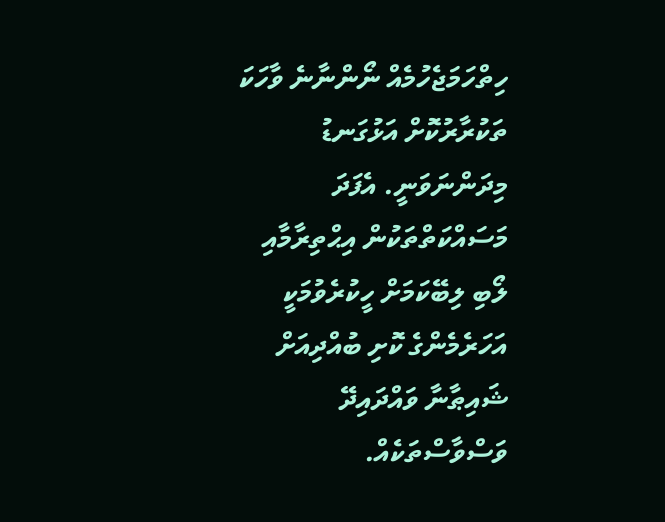ހިތްހަމަޖެހުމެއް ނޯންނާނެ ވާހަކަ ތަކުރާރުކޮށް އަޅުގަނޑު މިދަންނަވަނީ. އެފަދަ މަސައްކަތްތަކުން އިޙްތިރާމާއި ލޯބި ލިބޭކަމަށް ހީކުރެވުމަކީ އަހަރެމެންގެ ކޮށި ބުއްދިއަށް ޝައިޠާނާ ވައްދައިދޭ ވަސްވާސްތަކެއް.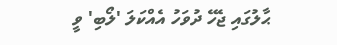ޙާލުގައި ޖެހޭ ދުވަހު އެއްކަލަ 'ލޯބި' ވީ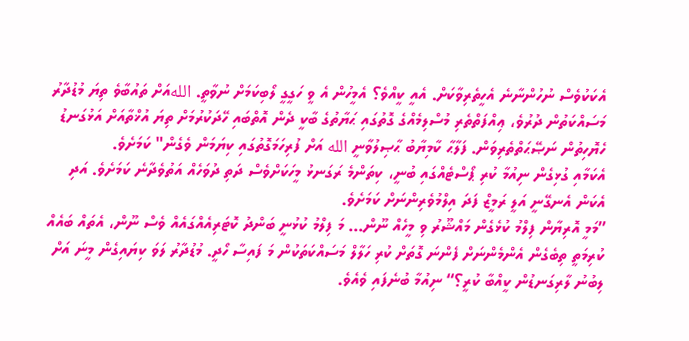އެކަކުވެސް ނުހުންނާނެ އެހީތެރިވާކަށް. އެއީ ކީއްވެ؟ އެމީހުން އެ ވީ ހަގީގީ ލޯބިކަމަށް ނުވާތީ. اللهއަށް ތައުބާވެ ތިޔަ މުޑުދާރު މަސައްކަތުން ދުރުވެ، ޢިއްފަތްތެރި މުސްލިމެއްގެ ގޮތުގައި ޙަޔާތުގެ ބާކީ ދެން އޮތްބައި ހޭދަކުރުމަށް ތިޔަ އުޚްތާއަށް އަޅުގަނޑު ހެޔޮހިތުން ނަޞޭޙަތްތެރިވަން. ފަލާޙާ ކާމިޔާބު ޙާޞިލުވާނީ الله އަށް ފުރިހަމަގޮތުގައި ކިޔަމަން ވެގެން" ކަމަށެވެ.
އެކަމާއި ގުޅިގެން ނިއުމާ ކުރި ޕޯސްޓެއްގައި ބުނީ، ކިތަންމެ ރަގަނޅު މީހަކަށްވެސް ދަތި ދުވަހެއް އަތުވެދާނެ ކަމަށެވެ. އަދި އެކަން އެނގޭނީ އަލީ ރަމީޒް ފަދަ އިލްމުވެރިންނަށް ކަމަށެވެ.
”މަމީ އޮރިޔާން ފިލްމު ކުޅެގެން މައްޝޫރު ވި މީހެއް ނޫން… މަ ފިލްމު ކުޅުނީ ބަންދު ކޮޓަރިއެއްގައެއް ވެސް ނޫން، އެތައް ބައެއް ކުރިމަތީ ތިބެގެން އެންމެންނަށް ފެންނަ ގޮތަށް ކުރި ހަލާލް މަސައްކަތަކުން މަ ފައިސާ ހޯދީ. މުޑުދާރު ލަވަ ކިޔައިގެން މީނަ އަށް ލިބުނު ލާރިގަނޑުން ކީއްބާ ކުރީ؟“ ނިއުމާ ބުނެފައި ވެއެވެ.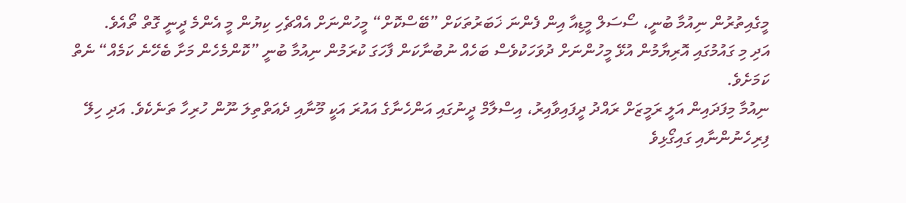މީގެއިތުރުން ނިއުމާ ބުނީ، ސޯސަލް މީޑިއާ އިން ފެންނަ ޚަބަރުތަކަށް ”ބޭސްކޮށް“ މީހުންނަށް އެއްޗެހި ކިޔުން މީ އެންމެ ދީނީ ގޮތް ތޯއެވެ.
އަދި މި ގައުމުގައި އޮރިޔާމުން އުޅޭ މީހުންނަށް ދުވަހަކުވެސް ބަހެއް ނުބުނާކަން ފާހަގަ ކުރަމުން ނިއުމާ ބުނީ ”ކޮންމެހެން މަށާ ބެހޭނެ ކަމެއް“ ނެތް ކަމަށެވެ.
ނިއުމާ މިފަދައިން އަލީ ރަމީޒަށް ރައްދު ދީފައިވާއިރު، އިސްލާމް ދީނުގައި އަންހެނާގެ އައުރަ އަކީ މޫނާއި ދެއަތްތިލަ ނޫން ހުރިހާ ތަނެކެވެ. އަދި ހިލޭ ފިރިހެނުންނާއި ގައިގޯޅިވެ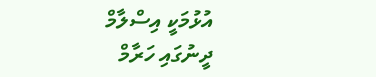އުޅުމަކީ އިސްލާމް ދީނުގައި ހަރާމް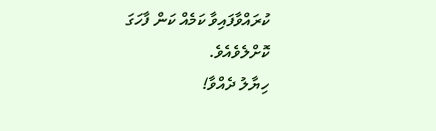ކުރައްވާފައިވާ ކަމެއް ކަން ފާހަގަ ކޮށްލެވެއެވެ.
ހިޔާލު ދެއްވާ!